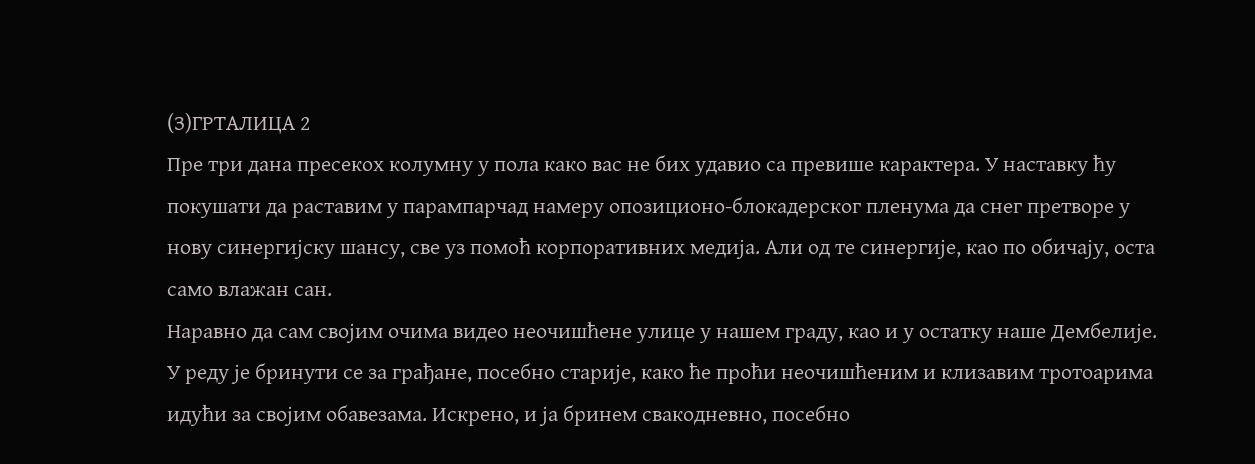(З)ГРТАЛИЦА 2
Пре три дана пресекох колумну у пола како вас не бих удавио са превише карактера. У наставку ћу покушати да раставим у парампарчад намеру опозиционо-блокадерског пленума да снег претворе у нову синергијску шансу, све уз помоћ корпоративних медија. Али од те синергије, као по обичају, оста само влажан сан.
Наравно да сам својим очима видео неочишћене улице у нашем граду, као и у остатку наше Дембелије. У реду је бринути се за грађане, посебно старије, како ће проћи неочишћеним и клизавим тротоарима идући за својим обавезама. Искрено, и ја бринем свакодневно, посебно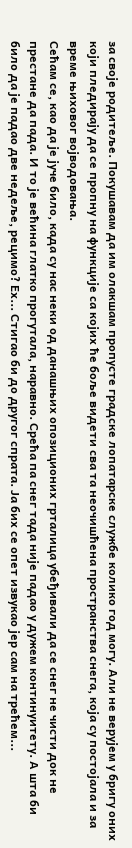за своје родитеље. Покушавам да им олакшам пропусте градске лопатарске службе колико год могу. Али не верујем у бригу оних који пледирају да се пропну на функције са којих ће боље видети сва та неочишћена пространства снега, која су постојала и за време њиховог војводовања.
Сећам се, као да је јуче било, када су нас неки од данашњих опозиционих грталица убеђивали да се снег не чисти док не престане да пада. И то је већина глатко прогутала, наравно. Срећа па снег тада није падао у дужем континуитету. А шта би било да је падао две недеље, рецимо? Ех... Стигао би до другог спрата. Ја бих се опет извукао јер сам на трећем...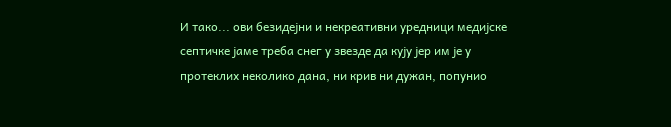И тако... ови безидејни и некреативни уредници медијске септичке јаме треба снег у звезде да кују јер им је у протеклих неколико дана, ни крив ни дужан, попунио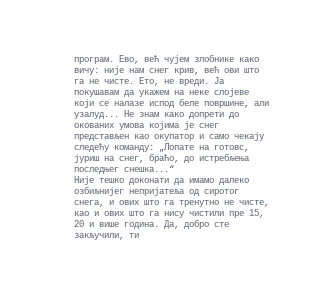програм. Ево, већ чујем злобнике како вичу: није нам снег крив, већ ови што га не чисте. Ето, не вреди. Ја покушавам да укажем на неке слојеве који се налазе испод беле површине, али узалуд... Не знам како допрети до окованих умова којима је снег представљен као окупатор и само чекају следећу команду: „Лопате на готовс, јуриш на снег, браћо, до истребљења последњег снешка...“
Није тешко доконати да имамо далеко озбиљнијег непријатеља од сиротог снега, и ових што га тренутно не чисте, као и ових што га нису чистили пре 15, 20 и више година. Да, добро сте закључили, ти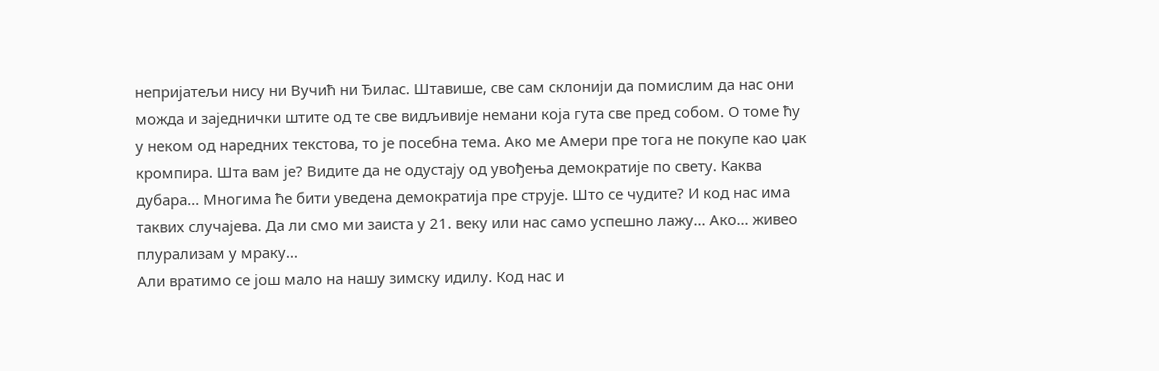непријатељи нису ни Вучић ни Ђилас. Штавише, све сам склонији да помислим да нас они можда и заједнички штите од те све видљивије немани која гута све пред собом. О томе ћу у неком од наредних текстова, то је посебна тема. Ако ме Амери пре тога не покупе као џак кромпира. Шта вам је? Видите да не одустају од увођења демократије по свету. Каква дубара... Многима ће бити уведена демократија пре струје. Што се чудите? И код нас има таквих случајева. Да ли смо ми заиста у 21. веку или нас само успешно лажу... Ако... живео плурализам у мраку...
Али вратимо се још мало на нашу зимску идилу. Код нас и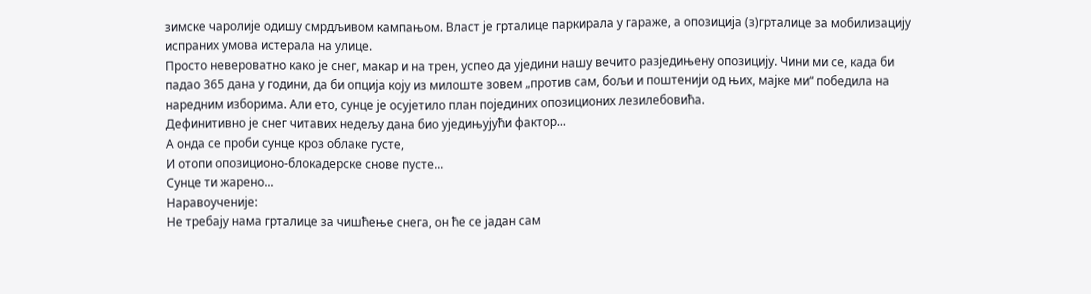зимске чаролије одишу смрдљивом кампањом. Власт је грталице паркирала у гараже, а опозиција (з)грталице за мобилизацију испраних умова истерала на улице.
Просто невероватно како је снег, макар и на трен, успео да уједини нашу вечито разједињену опозицију. Чини ми се, када би падао 365 дана у години, да би опција коју из милоште зовем „против сам, бољи и поштенији од њих, мајке ми“ победила на наредним изборима. Али ето, сунце је осујетило план појединих опозиционих лезилебовића.
Дефинитивно је снег читавих недељу дана био уједињујући фактор...
А онда се проби сунце кроз облаке густе,
И отопи опозиционо-блокадерске снове пусте...
Сунце ти жарено...
Наравоученије:
Не требају нама грталице за чишћење снега, он ће се јадан сам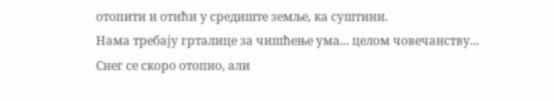отопити и отићи у средиште земље, ка суштини.
Нама требају грталице за чишћење ума... целом човечанству...
Снег се скоро отопио, али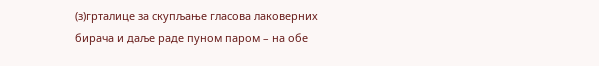(з)грталице за скупљање гласова лаковерних бирача и даље раде пуном паром – на обе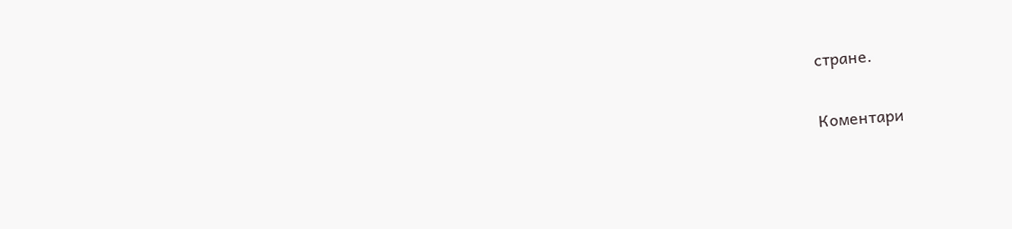стране.

Коментари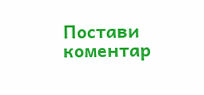Постави коментар